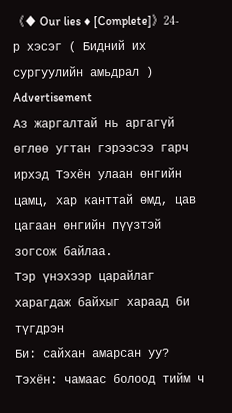《♦ Our lies ♦ [Complete]》24-р хэсэг ( Бидний их сургуулийн амьдрал )
Advertisement
Аз жаргалтай нь аргагүй өглөө угтан гэрээсээ гарч ирхэд Тэхён улаан өнгийн цамц, хар канттай өмд, цав цагаан өнгийн пүүзтэй зогсож байлаа.
Тэр үнэхээр царайлаг харагдаж байхыг хараад би түгдрэн
Би: сайхан амарсан уу?
Тэхён: чамаас болоод тийм ч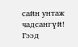сайн унтаж чадсангүй! Гээд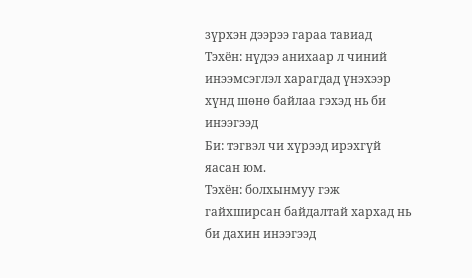зүрхэн дээрээ гараа тавиад
Тэхён: нүдээ анихаар л чиний инээмсэглэл харагдад үнэхээр хүнд шөнө байлаа гэхэд нь би инээгээд
Би: тэгвэл чи хүрээд ирэхгүй яасан юм.
Тэхён: болхынмуу гэж гайхширсан байдалтай хархад нь би дахин инээгээд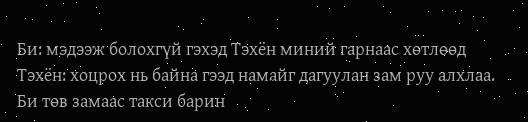Би: мэдээж болохгүй гэхэд Тэхён миний гарнаас хөтлөөд
Тэхён: хоцрох нь байна гээд намайг дагуулан зам руу алхлаа.
Би төв замаас такси барин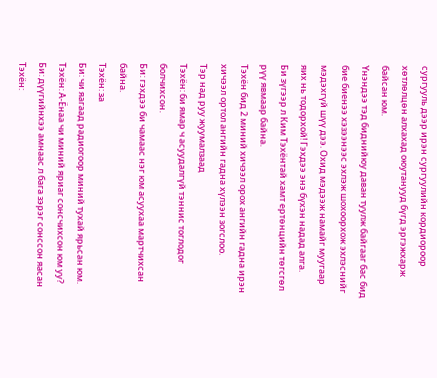сургууль дээр ирэн сургуулийн кордиороор хөтлөлцөн алхахад оюутанууд бүгд эргэжхарж байсан юм.
Үнэндээ тэд биднийюу даван туулж байгааг бас бид бие биенээ хэзээнээс эхлэж шохоорхож эхлэснийг мэдэхгүй шүү дээ. Охид мэдээж намайг муугаар яих нь тодорхой! Гэхдээ энэ бүхэн надад алга.
Би зүгээр л Ким Тэхёнтай хамт ертөнцийн төгсгөл рүү явмаар байна.
Тэхён бид 2 миний хичээл орох ангийн гадна ирэн хичээл ортол ангийн гадна хүлээн зогслоо.
Тэр над руу жуумалзаад
Тэхён: би ямар ч асуудалгүй тэннис тоглодог болчихсон.
Би: гэхдээ би чамаас нэг юм асуухаа мартчихсан байна.
Тэхён: за
Би: чи яагаад радиогоор миний тухай ярьсан юм.
Тэхён: А-Ёнаа чи миний яриаг сонсчихсон юм уу?
Би: дүүгийнхээ амнаас л бага зэрэг сонссон яасан
Тэхён: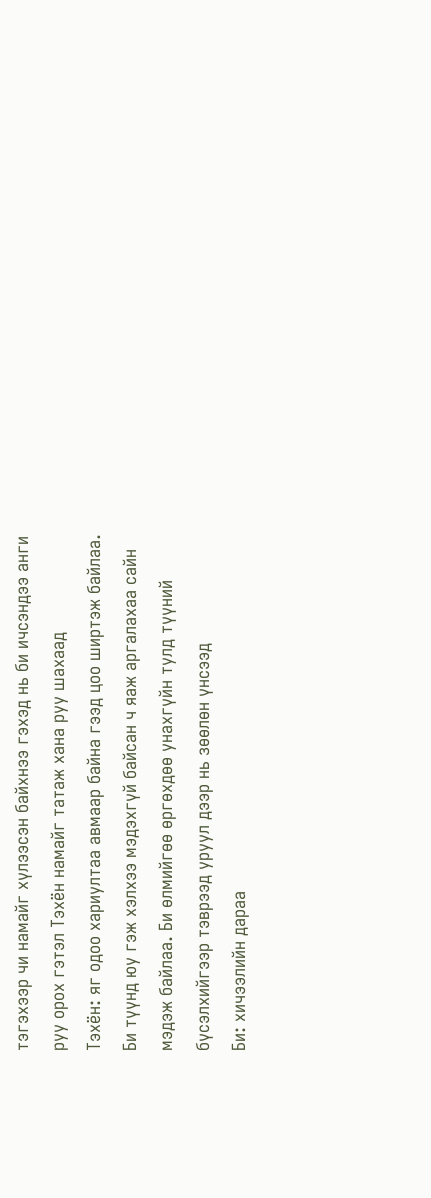тэгэхээр чи намайг хүлээсэн байхнээ гэхэд нь би ичсэндээ анги руу орох гэтэл Тэхён намайг татаж хана руу шахаад
Тэхён: яг одоо хариултаа авмаар байна гээд цоо ширтэж байлаа.
Би түүнд юу гэж хэлхээ мэдэхгүй байсан ч яаж аргалахаа сайн мэдэж байлаа. Би өлмийгөө өргөхдөө унахгүйн тулд түүний бүсэлхийгээр тэврээд уруул дээр нь зөөлөн үнсээд
Би: хичээлийн дараа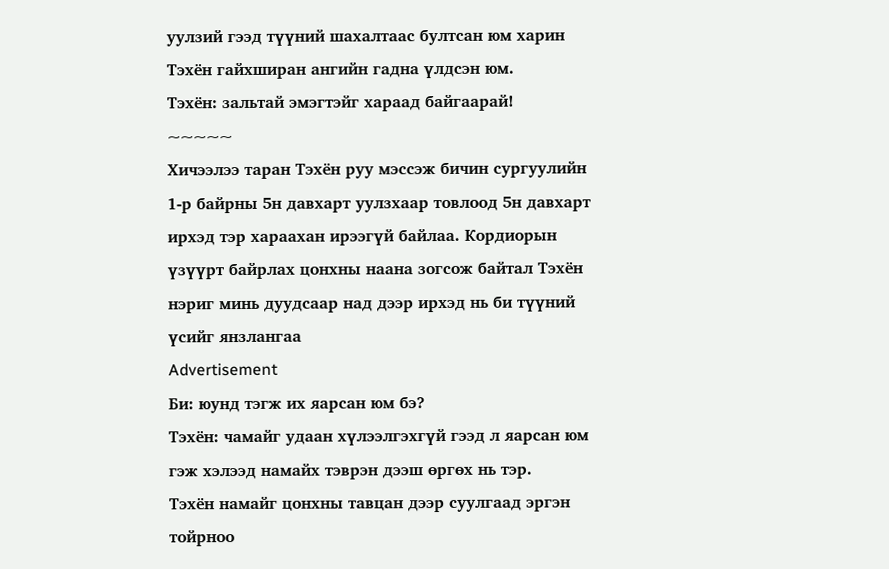уулзий гээд түүний шахалтаас бултсан юм харин Тэхён гайхширан ангийн гадна үлдсэн юм.
Тэхён: зальтай эмэгтэйг хараад байгаарай!
~~~~~
Хичээлээ таран Тэхён руу мэссэж бичин сургуулийн 1-р байрны 5н давхарт уулзхаар товлоод 5н давхарт ирхэд тэр хараахан ирээгүй байлаа. Кордиорын үзүүрт байрлах цонхны наана зогсож байтал Тэхён нэриг минь дуудсаар над дээр ирхэд нь би түүний үсийг янзлангаа
Advertisement
Би: юунд тэгж их яарсан юм бэ?
Тэхён: чамайг удаан хүлээлгэхгүй гээд л яарсан юм гэж хэлээд намайх тэврэн дээш өргөх нь тэр.
Тэхён намайг цонхны тавцан дээр суулгаад эргэн тойрноо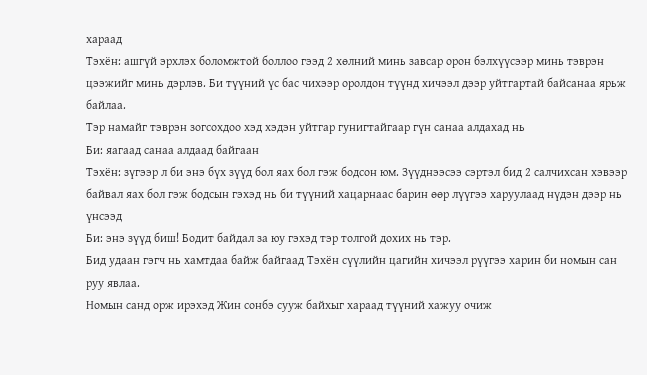хараад
Тэхён: ашгүй эрхлэх боломжтой боллоо гээд 2 хөлний минь завсар орон бэлхүүсээр минь тэврэн цээжийг минь дэрлэв. Би түүний үс бас чихээр оролдон түүнд хичээл дээр уйтгартай байсанаа ярьж байлаа.
Тэр намайг тэврэн зогсохдоо хэд хэдэн уйтгар гунигтайгаар гүн санаа алдахад нь
Би: яагаад санаа алдаад байгаан
Тэхён: зүгээр л би энэ бүх зүүд бол яах бол гэж бодсон юм. Зүүднээсээ сэртэл бид 2 салчихсан хэвээр байвал яах бол гэж бодсын гэхэд нь би түүний хацарнаас барин өөр лүүгээ харуулаад нүдэн дээр нь үнсээд
Би: энэ зүүд биш! Бодит байдал за юу гэхэд тэр толгой дохих нь тэр.
Бид удаан гэгч нь хамтдаа байж байгаад Тэхён сүүлийн цагийн хичээл рүүгээ харин би номын сан руу явлаа.
Номын санд орж ирэхэд Жин сонбэ сууж байхыг хараад түүний хажуу очиж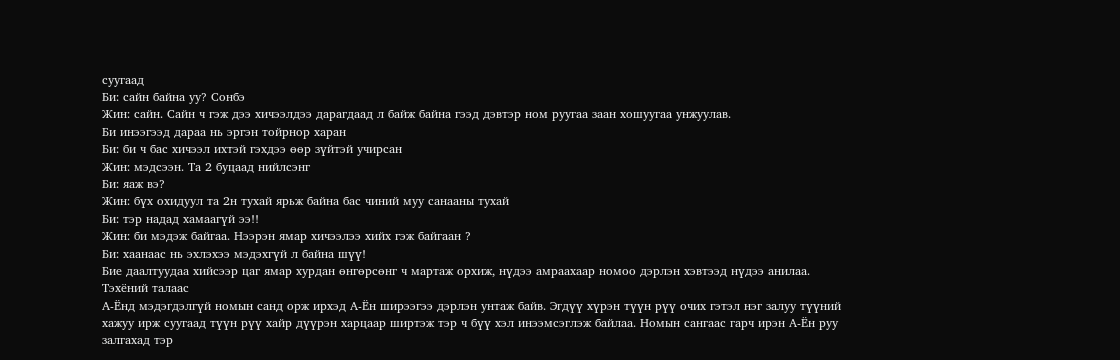суугаад
Би: сайн байна уу? Сонбэ
Жин: сайн. Сайн ч гэж дээ хичээлдээ дарагдаад л байж байна гээд дэвтэр ном руугаа заан хошуугаа унжуулав.
Би инээгээд дараа нь эргэн тойрнор харан
Би: би ч бас хичээл ихтэй гэхдээ өөр зүйтэй учирсан
Жин: мэдсээн. Та 2 буцаад нийлсэнг
Би: яаж вэ?
Жин: бүх охидуул та 2н тухай ярьж байна бас чиний муу санааны тухай
Би: тэр надад хамаагүй ээ!!
Жин: би мэдэж байгаа. Нээрэн ямар хичээлээ хийх гэж байгаан ?
Би: хаанаас нь эхлэхээ мэдэхгүй л байна шүү!
Бие даалтуудаа хийсээр цаг ямар хурдан өнгөрсөнг ч мартаж орхиж, нүдээ амраахаар номоо дэрлэн хэвтээд нүдээ анилаа.
Тэхёний талаас
А-Ёнд мэдэгдэлгүй номын санд орж ирхэд А-Ён ширээгээ дэрлэн унтаж байв. Эгдүү хүрэн түүн рүү очих гэтэл нэг залуу түүний хажуу ирж суугаад түүн рүү хайр дүүрэн харцаар ширтэж тэр ч бүү хэл инээмсэглэж байлаа. Номын сангаас гарч ирэн А-Ён руу залгахад тэр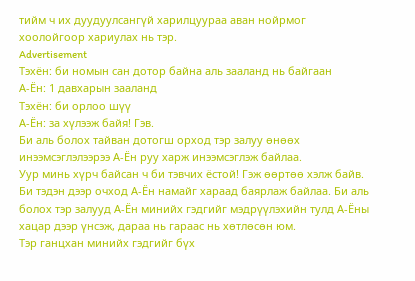тийм ч их дуудуулсангүй харилцуураа аван нойрмог хоолойгоор хариулах нь тэр.
Advertisement
Тэхён: би номын сан дотор байна аль зааланд нь байгаан
А-Ён: 1 давхарын зааланд
Тэхён: би орлоо шүү
А-Ён: за хүлээж байя! Гэв.
Би аль болох тайван дотогш орход тэр залуу өнөөх инээмсэглэлээрээ А-Ён руу харж инээмсэглэж байлаа.
Уур минь хүрч байсан ч би тэвчих ёстой! Гэж өөртөө хэлж байв.
Би тэдэн дээр очход А-Ён намайг хараад баярлаж байлаа. Би аль болох тэр залууд А-Ён минийх гэдгийг мэдрүүлэхийн тулд А-Ёны хацар дээр үнсэж, дараа нь гараас нь хөтлөсөн юм.
Тэр ганцхан минийх гэдгийг бүх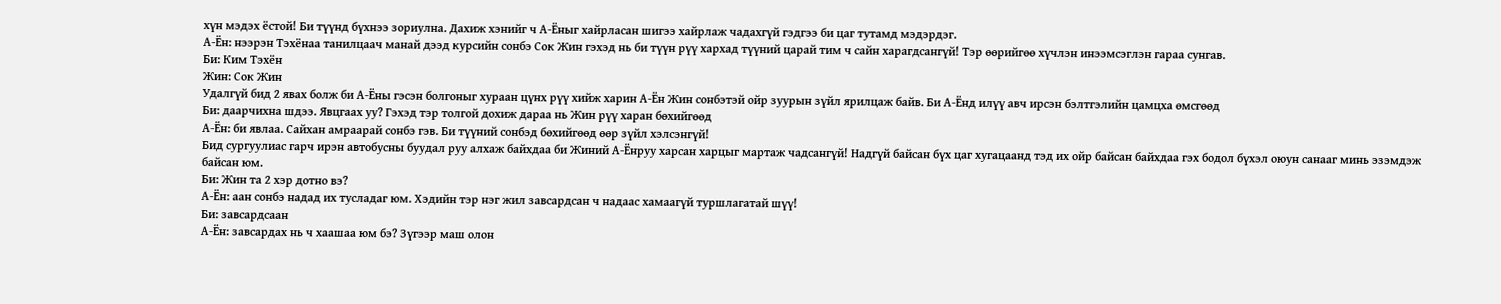хүн мэдэх ёстой! Би түүнд бүхнээ зориулна. Дахиж хэнийг ч А-Ёныг хайрласан шигээ хайрлаж чадахгүй гэдгээ би цаг тутамд мэдэрдэг.
А-Ён: нээрэн Тэхёнаа танилцаач манай дээд курсийн сонбэ Сок Жин гэхэд нь би түүн рүү хархад түүний царай тим ч сайн харагдсангүй! Тэр өөрийгөө хүчлэн инээмсэглэн гараа сунгав.
Би: Ким Тэхён
Жин: Сок Жин
Удалгүй бид 2 явах болж би А-Ёны гэсэн болгоныг хураан цүнх рүү хийж харин А-Ён Жин сонбэтэй ойр зуурын зүйл ярилцаж байв. Би А-Ёнд илүү авч ирсэн бэлтгэлийн цамцха өмсгөөд
Би: даарчихна шдээ. Явцгаах уу? Гэхэд тэр толгой дохиж дараа нь Жин рүү харан бөхийгөөд
А-Ён: би явлаа. Сайхан амраарай сонбэ гэв. Би түүний сонбэд бөхийгөөд өөр зүйл хэлсэнгүй!
Бид сургуулиас гарч ирэн автобусны буудал руу алхаж байхдаа би Жиний А-Ёнруу харсан харцыг мартаж чадсангүй! Надгүй байсан бүх цаг хугацаанд тэд их ойр байсан байхдаа гэх бодол бүхэл оюун санааг минь эзэмдэж байсан юм.
Би: Жин та 2 хэр дотно вэ?
А-Ён: аан сонбэ надад их тусладаг юм. Хэдийн тэр нэг жил завсардсан ч надаас хамаагүй туршлагатай шүү!
Би: завсардсаан
А-Ён: завсардах нь ч хаашаа юм бэ? Зүгээр маш олон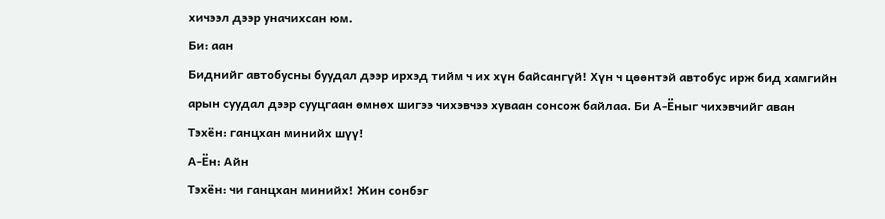хичээл дээр уначихсан юм.
Би: аан
Биднийг автобусны буудал дээр ирхэд тийм ч их хүн байсангүй! Хүн ч цөөнтэй автобус ирж бид хамгийн арын суудал дээр сууцгаан өмнөх шигээ чихэвчээ хуваан сонсож байлаа. Би А-Ёныг чихэвчийг аван
Тэхён: ганцхан минийх шүү!
А-Ён: Айн
Тэхён: чи ганцхан минийх! Жин сонбэг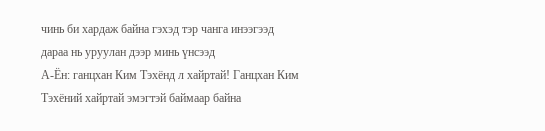чинь би хардаж байна гэхэд тэр чанга инээгээд дараа нь уруулан дээр минь үнсээд
А-Ён: ганцхан Ким Тэхёнд л хайртай! Ганцхан Ким Тэхёний хайртай эмэгтэй баймаар байна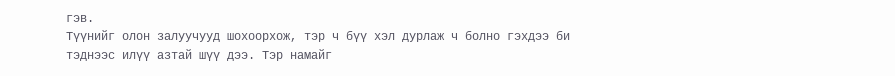гэв.
Түүнийг олон залуучууд шохоорхож, тэр ч бүү хэл дурлаж ч болно гэхдээ би тэднээс илүү азтай шүү дээ. Тэр намайг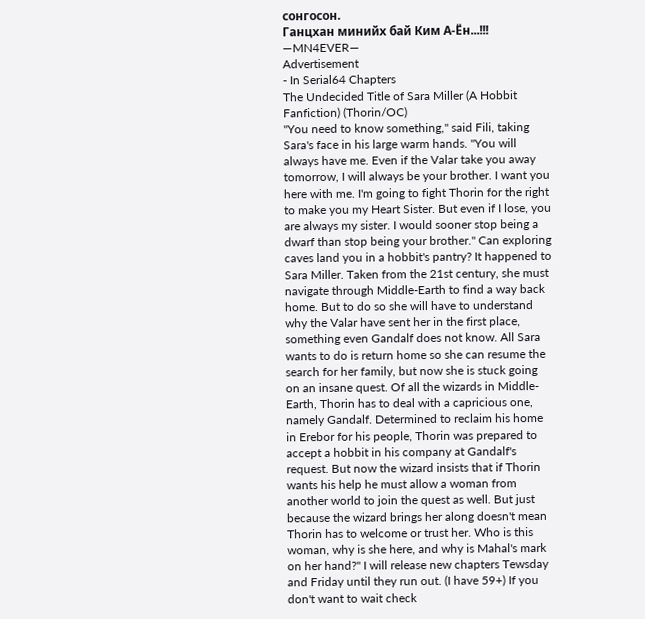сонгосон.
Ганцхан минийх бай Ким А-Ён...!!!
—MN4EVER—
Advertisement
- In Serial64 Chapters
The Undecided Title of Sara Miller (A Hobbit Fanfiction) (Thorin/OC)
"You need to know something," said Fili, taking Sara's face in his large warm hands. "You will always have me. Even if the Valar take you away tomorrow, I will always be your brother. I want you here with me. I'm going to fight Thorin for the right to make you my Heart Sister. But even if I lose, you are always my sister. I would sooner stop being a dwarf than stop being your brother." Can exploring caves land you in a hobbit's pantry? It happened to Sara Miller. Taken from the 21st century, she must navigate through Middle-Earth to find a way back home. But to do so she will have to understand why the Valar have sent her in the first place, something even Gandalf does not know. All Sara wants to do is return home so she can resume the search for her family, but now she is stuck going on an insane quest. Of all the wizards in Middle-Earth, Thorin has to deal with a capricious one, namely Gandalf. Determined to reclaim his home in Erebor for his people, Thorin was prepared to accept a hobbit in his company at Gandalf's request. But now the wizard insists that if Thorin wants his help he must allow a woman from another world to join the quest as well. But just because the wizard brings her along doesn't mean Thorin has to welcome or trust her. Who is this woman, why is she here, and why is Mahal's mark on her hand?" I will release new chapters Tewsday and Friday until they run out. (I have 59+) If you don't want to wait check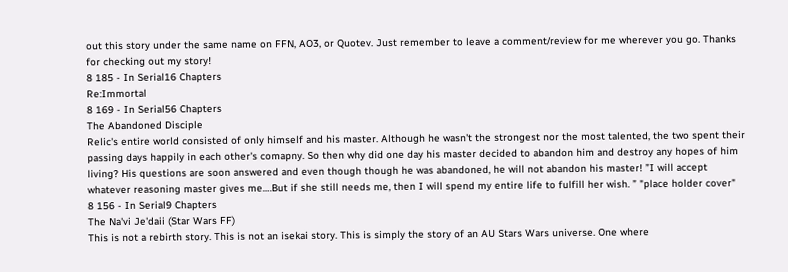out this story under the same name on FFN, AO3, or Quotev. Just remember to leave a comment/review for me wherever you go. Thanks for checking out my story!
8 185 - In Serial16 Chapters
Re:Immortal
8 169 - In Serial56 Chapters
The Abandoned Disciple
Relic's entire world consisted of only himself and his master. Although he wasn't the strongest nor the most talented, the two spent their passing days happily in each other's comapny. So then why did one day his master decided to abandon him and destroy any hopes of him living? His questions are soon answered and even though though he was abandoned, he will not abandon his master! ”I will accept whatever reasoning master gives me….But if she still needs me, then I will spend my entire life to fulfill her wish. ” "place holder cover"
8 156 - In Serial9 Chapters
The Na'vi Je'daii (Star Wars FF)
This is not a rebirth story. This is not an isekai story. This is simply the story of an AU Stars Wars universe. One where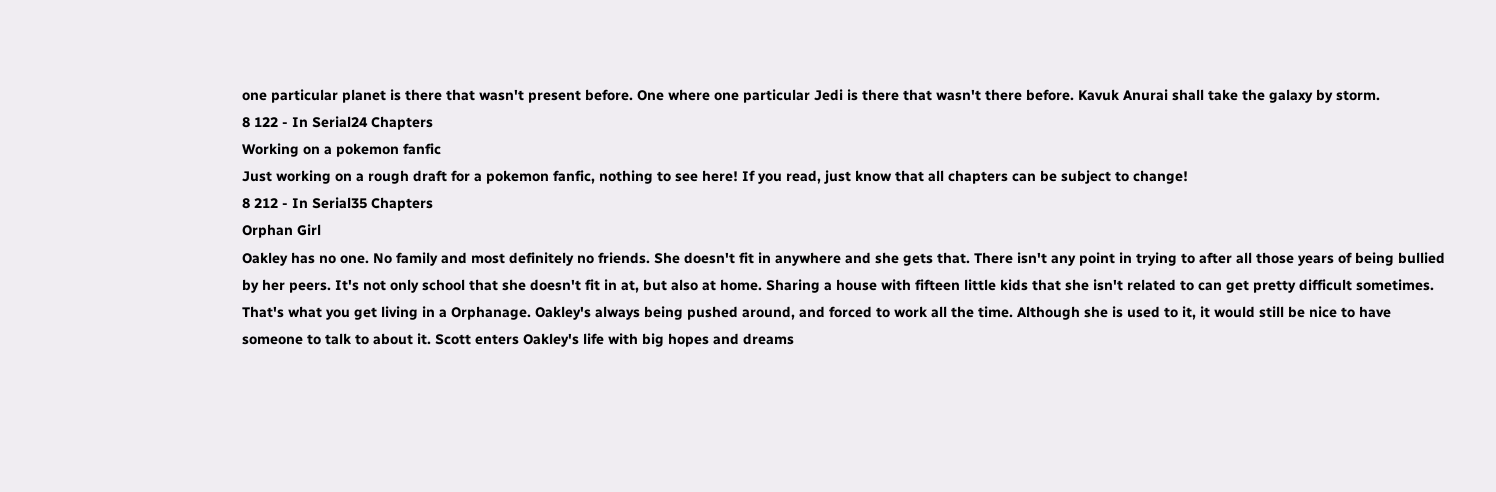one particular planet is there that wasn't present before. One where one particular Jedi is there that wasn't there before. Kavuk Anurai shall take the galaxy by storm.
8 122 - In Serial24 Chapters
Working on a pokemon fanfic
Just working on a rough draft for a pokemon fanfic, nothing to see here! If you read, just know that all chapters can be subject to change!
8 212 - In Serial35 Chapters
Orphan Girl
Oakley has no one. No family and most definitely no friends. She doesn't fit in anywhere and she gets that. There isn't any point in trying to after all those years of being bullied by her peers. It's not only school that she doesn't fit in at, but also at home. Sharing a house with fifteen little kids that she isn't related to can get pretty difficult sometimes. That's what you get living in a Orphanage. Oakley's always being pushed around, and forced to work all the time. Although she is used to it, it would still be nice to have someone to talk to about it. Scott enters Oakley's life with big hopes and dreams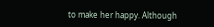to make her happy. Although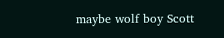maybe wolf boy Scott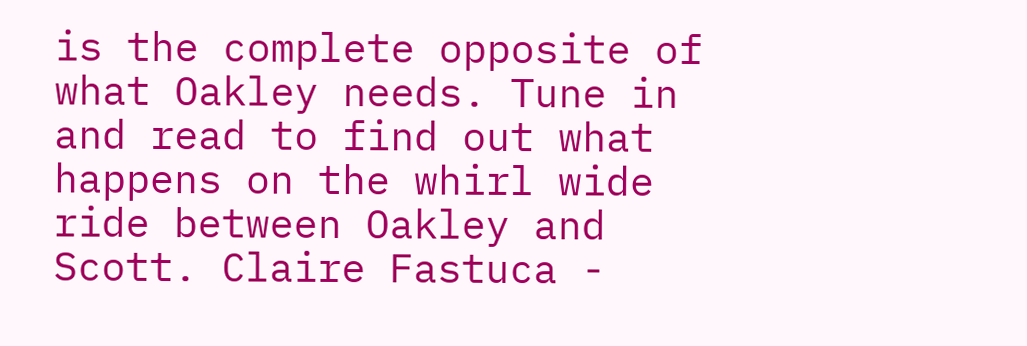is the complete opposite of what Oakley needs. Tune in and read to find out what happens on the whirl wide ride between Oakley and Scott. Claire Fastuca -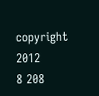copyright 2012
8 208